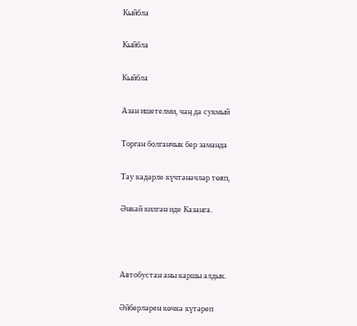Кыйбла

Кыйбла

Кыйбла

Азан ишетелми, чаң да сукмый

Торган болганчык бер заманда

Тау кадәрле күчтәнәчләр төяп,

Әнкәй килгән иде Казанга.



Автобустан аны каршы алдык.

Әйберләрен көчкә күтәреп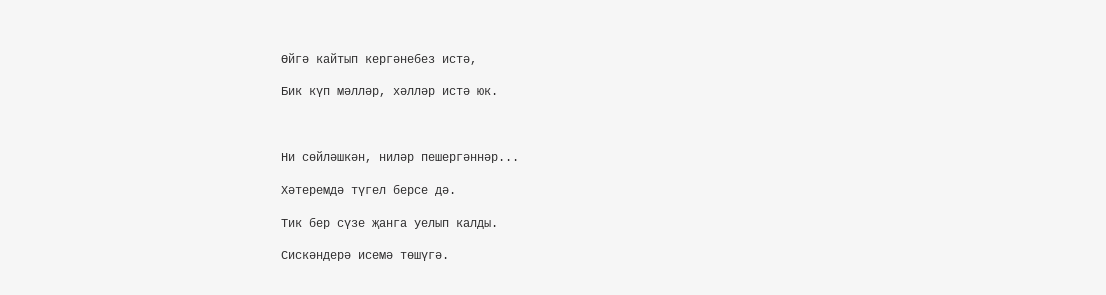Өйгә кайтып кергәнебез истә,

Бик күп мәлләр, хәлләр истә юк.



Ни сөйләшкән, ниләр пешергәннәр...

Хәтеремдә түгел берсе дә.

Тик бер сүзе җанга уелып калды.

Сискәндерә исемә төшүгә.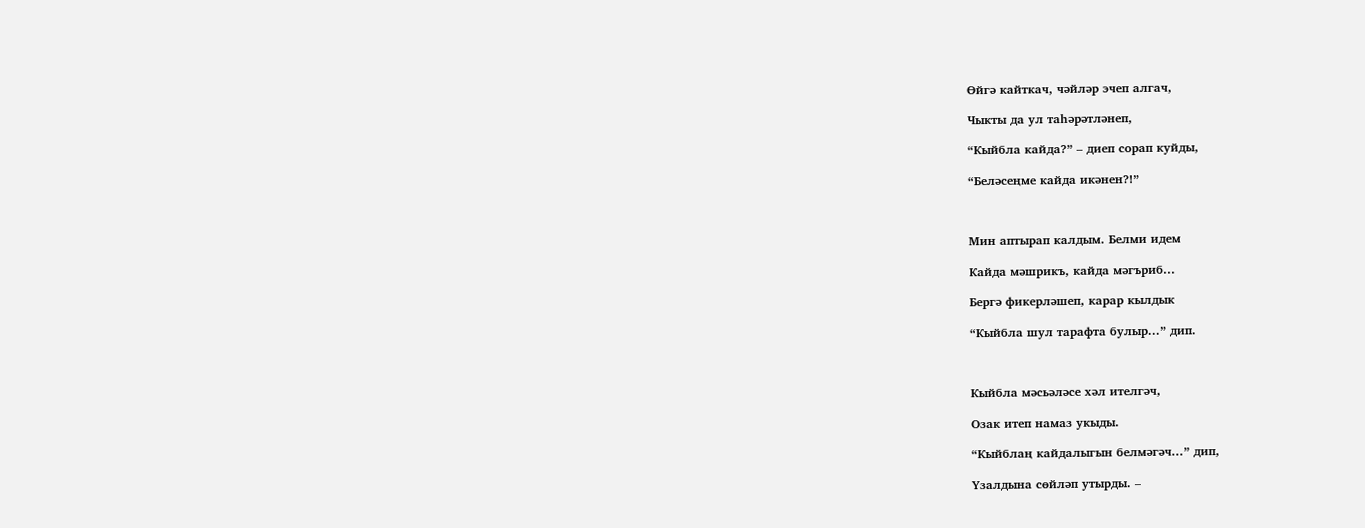Өйгә кайткач, чәйләр эчеп алгач,

Чыкты да ул таһәрәтләнеп,

“Кыйбла кайда?” – диеп сорап куйды,

“Беләсеңме кайда икәнен?!”



Мин аптырап калдым. Белми идем

Кайда мәшрикъ, кайда мәгъриб...

Бергә фикерләшеп, карар кылдык

“Кыйбла шул тарафта булыр...” дип.



Кыйбла мәсьәләсе хәл ителгәч,

Озак итеп намаз укыды.

“Кыйблаң кайдалыгын белмәгәч...” дип,

Үзалдына сөйләп утырды. –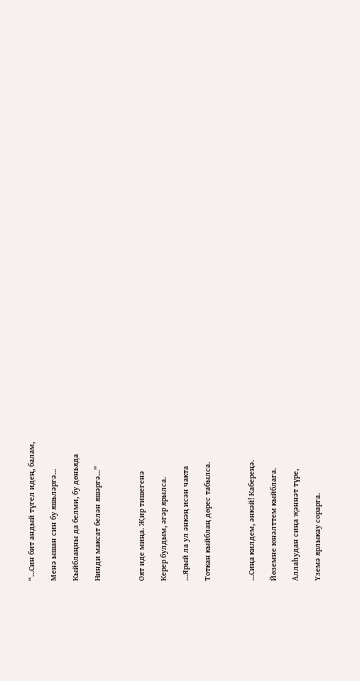“...Син бит андый түгел идең, балам,

Менә ышан син бу яшьләргә...

Кыйблаңны да белми, бу дөньяда

Нинди максат белән яшәргә...”



Оят иде миңа. Җир тишегенә

Керер булдым, әгәр ярылса.

...Ярый ла ул әнкәң исән чакта

Тоткан кыйблаң дөрес табылса.



...Сиңа килдем, әнкәй! Кабереңә.

Йөземне юнәлттем кыйблага.

Аллаһудан сиңа җәннәт түре,

Үземә ярлыкау сорарга.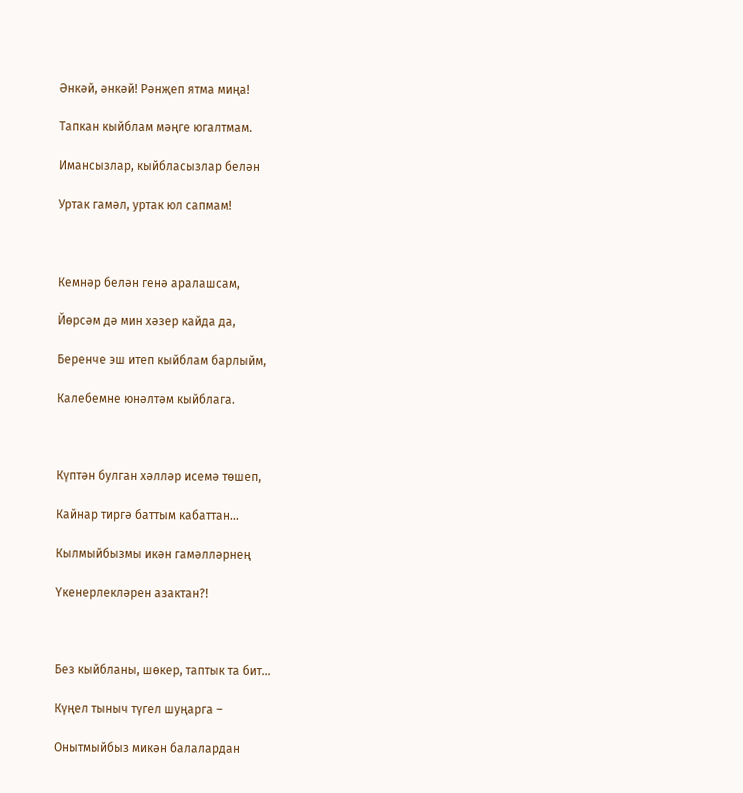Әнкәй, әнкәй! Рәнҗеп ятма миңа!

Тапкан кыйблам мәңге югалтмам.

Имансызлар, кыйбласызлар белән

Уртак гамәл, уртак юл сапмам!



Кемнәр белән генә аралашсам,

Йөрсәм дә мин хәзер кайда да,

Беренче эш итеп кыйблам барлыйм,

Калебемне юнәлтәм кыйблага.



Күптән булган хәлләр исемә төшеп,

Кайнар тиргә баттым кабаттан...

Кылмыйбызмы икән гамәлләрнең

Үкенерлекләрен азактан?!



Без кыйбланы, шөкер, таптык та бит...

Күңел тыныч түгел шуңарга –

Онытмыйбыз микән балалардан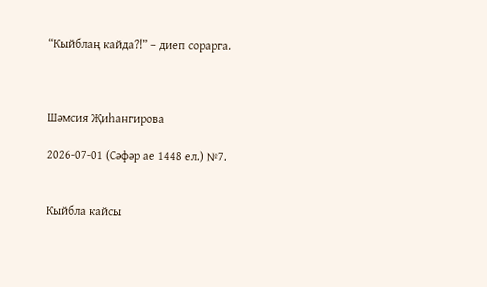“Кыйблаң кайда?!” – диеп сорарга.



Шәмсия Җиһангирова

2026-07-01 (Сәфәр ае 1448 ел.) №7.


Кыйбла кайсы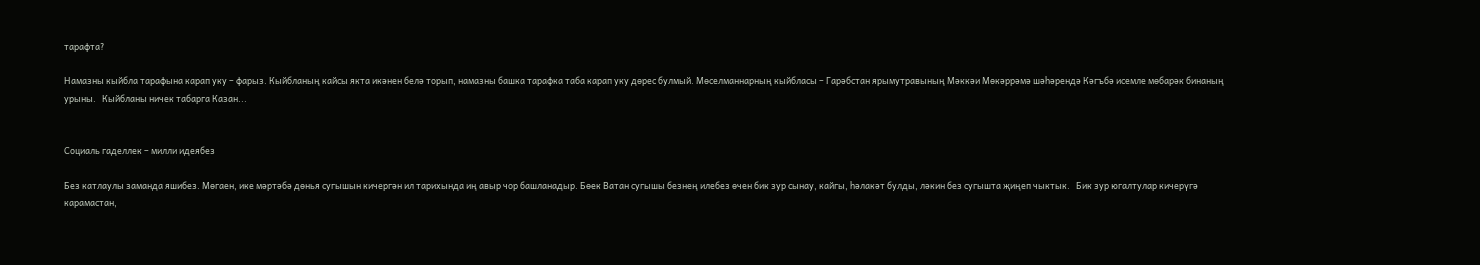тарафта?

Намазны кыйбла тарафына карап уку – фарыз. Кыйбланың кайсы якта икәнен белә торып, намазны башка тарафка таба карап уку дөрес булмый. Мөселманнарның кыйбласы – Гарәбстан ярымутравының Мәккәи Мөкәррәмә шәһәрендә Кәгъбә исемле мөбарәк бинаның урыны.   Кыйбланы ничек табарга Казан...


Социаль гаделлек – милли идеябез

Без катлаулы заманда яшибез. Мөгаен, ике мәртәбә дөнья сугышын кичергән ил тарихында иң авыр чор башланадыр. Бөек Ватан сугышы безнең илебез өчен бик зур сынау, кайгы, һәлакәт булды, ләкин без сугышта җиңеп чыктык.   Бик зур югалтулар кичерүгә карамастан,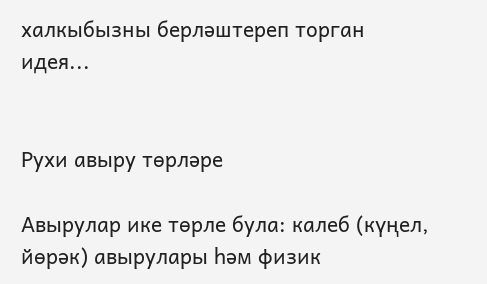халкыбызны берләштереп торган идея...


Рухи авыру төрләре

Авырулар ике төрле була: калеб (күңел, йөрәк) авырулары һәм физик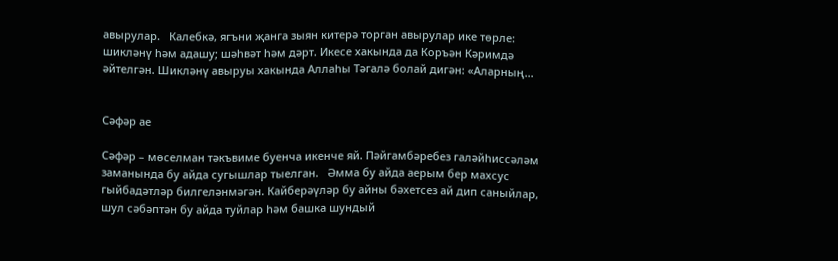авырулар.   Калебкә, ягъни җанга зыян китерә торган авырулар ике төрле: шикләнү һәм адашу; шәһвәт һәм дәрт. Икесе хакында да Коръән Кәримдә әйтелгән. Шикләнү авыруы хакында Аллаһы Тәгалә болай дигән: «Аларның...


Сәфәр ае

Сәфәр – мөселман тәкъвиме буенча икенче яй. Пәйгамбәребез галәйһиссәләм заманында бу айда сугышлар тыелган.   Әмма бу айда аерым бер махсус гыйбадәтләр билгеләнмәгән. Кайберәүләр бу айны бәхетсез ай дип саныйлар, шул сәбәптән бу айда туйлар һәм башка шундый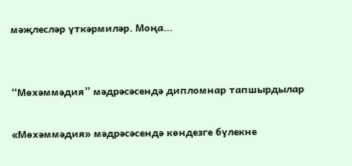мәҗлесләр үткәрмиләр. Моңа...


“Мөхәммәдия” мәдрәсәсендә дипломнар тапшырдылар

«Мөхәммәдия» мәдрәсәсендә көндезге бүлекне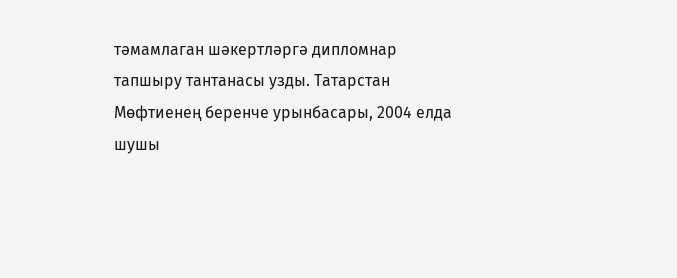тәмамлаган шәкертләргә дипломнар тапшыру тантанасы узды. Татарстан Мөфтиенең беренче урынбасары, 2004 елда шушы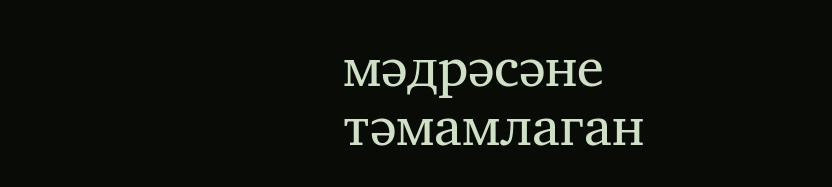мәдрәсәне тәмамлаган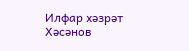Илфар хәзрәт Хәсәнов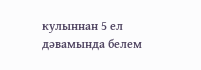кулыннан 5 ел дәвамында белем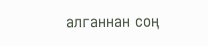алганнан соң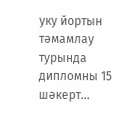уку йортын тәмамлау турында дипломны 15 шәкерт...